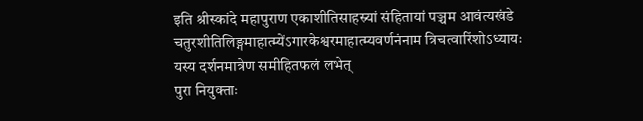इति श्रीस्कांदे महापुराण एकाशीतिसाहस्र्यां संहितायां पञ्चम आवंत्यखंडे चतुरशीतिलिङ्गमाहात्म्येंऽगारकेश्वरमाहात्म्यवर्णनंनाम त्रिचत्वारिंशोऽध्यायः
यस्य दर्शनमात्रेण समीहितफलं लभेत्
पुरा नियुक्ताः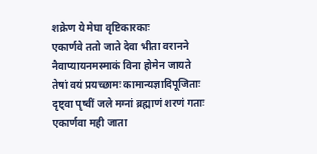शक्रेण ये मेघा वृष्टिकारकाः
एकार्णवे ततो जाते देवा भीता वरानने
नैवाप्यायनमस्माकं विना होमेन जायते
तेषां वयं प्रयच्छामः कामान्यज्ञादिपूजिताः
दृष्ट्वा पृष्वीं जले मग्नां ब्रह्माणं शरणं गताः
एकार्णवा मही जाता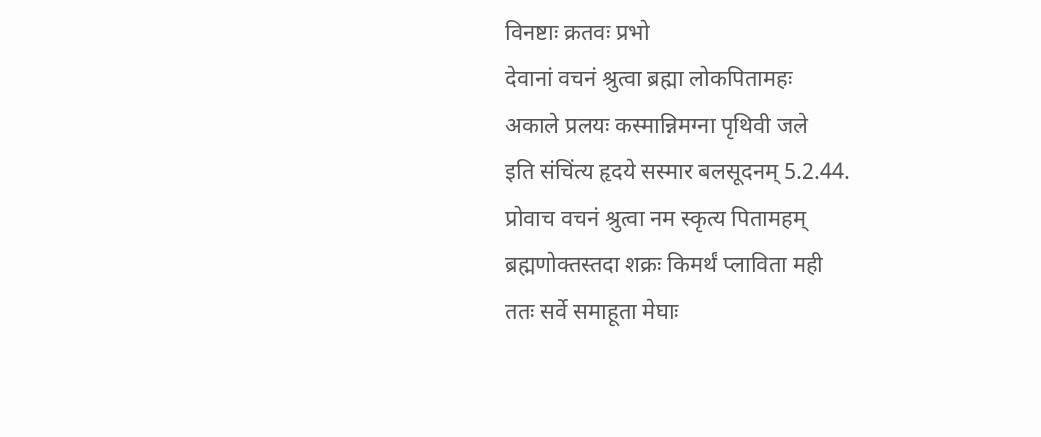विनष्टाः क्रतवः प्रभो
देवानां वचनं श्रुत्वा ब्रह्मा लोकपितामहः
अकाले प्रलयः कस्मान्निमग्ना पृथिवी जले
इति संचिंत्य हृदये सस्मार बलसूदनम् 5.2.44.
प्रोवाच वचनं श्रुत्वा नम स्कृत्य पितामहम्
ब्रह्मणोक्तस्तदा शक्रः किमर्थं प्लाविता मही
ततः सर्वे समाहूता मेघाः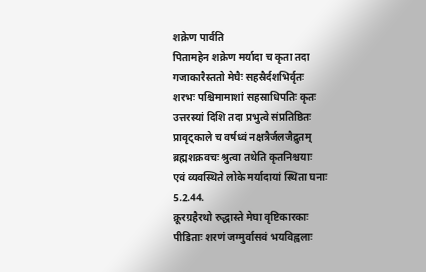शक्रेण पार्वति
पितामहेन शक्रेण मर्यादा च कृता तदा
गजाकारैस्ततो मेघैः सहस्रैर्दशभिर्वृतः
शरभः पश्चिमामाशां सहस्राधिपतिः कृतः
उत्तरस्यां दिशि तदा प्रभुत्वे संप्रतिष्ठितः
प्रावृट्काले च वर्षध्वं नक्षत्रैर्जलजैद्रुतम्
ब्रह्मशक्रवचः श्रुत्वा तथेति कृतनिश्चयाः
एवं व्यवस्थिते लोके मर्यादायां स्थिता घनाः 5.2.44.
क्रूरग्रहैरथो रुद्धास्ते मेघा वृष्टिकारकाः
पीडिताः शरणं जग्मुर्वासवं भयविह्वलाः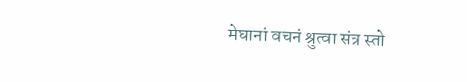मेघानां वचनं श्रुत्वा संत्र स्तो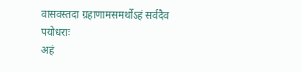वासवस्तदा ग्रहाणामसमर्थोऽहं सर्वदैव पयोधराः
अहं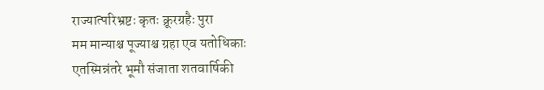राज्यात्परिभ्रष्टः कृतः क्रूरग्रहैः पुरा
मम मान्याश्च पूज्याश्च ग्रहा एव यतोधिकाः
एतस्मिन्नंतरे भूमौ संजाता शतवार्षिकी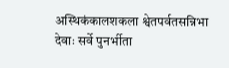अस्थिकंकालशकला श्वेतपर्वतसन्निभा
देवाः सर्वे पुनर्भीता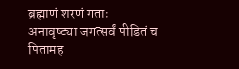ब्रह्माणं शरणं गताः
अनावृष्ट्या जगत्सर्वं पीडितं च पितामह